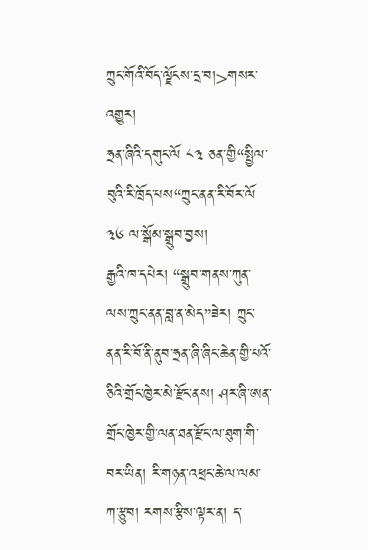ཀྲུང་གོའི་བོད་ལྗོངས་དྲ་བ།>གསར་འགྱུར།
ཧྲན་ཞིའི་དགུང་ལོ ༨༣ ཅན་གྱི“སྤྱིལ་བུའི་རི་ཁྲོད་པས“ཀྲུང་ནན་རི་བོར་ལོ ༣༦ ལ་སྒོམ་སྒྲུབ་བྱས།
རྒྱའི་ཁ་དཔེར། “སྒྲུབ་གནས་ཀུན་ལས་ཀྲུང་ནན་བླ་ན་མེད”ཟེར། ཀྲུང་ནན་རི་བོ་ནི་ནུབ་ཧྲན་ཞི་ཞིང་ཆེན་གྱི་པའོ་ཅིའི་གྲོང་ཁྱེར་མེ་རྫོང་ནས། ཤར་ཞི་ཨན་གྲོང་ཁྱེར་གྱི་ལན་ཐན་རྫོང་ལ་ཐུག་གི་བར་ཡིན། རི་གཉན་འཕྲང་ཆེ་ལ་ལམ་ཀ་རྩུབ། རགས་རྩིས་ལྟར་ན། ད་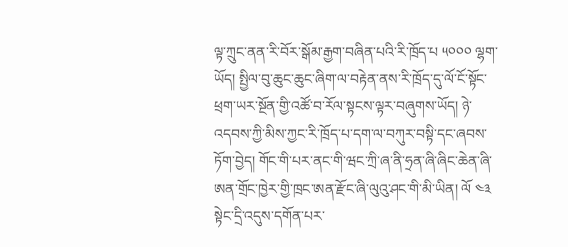ལྟ་ཀྲུང་ནན་རི་བོར་སྒོམ་རྒྱག་བཞིན་པའི་རི་ཁྲོད་པ ༥༠༠༠ ལྷག་ཡོད། སྤྱིལ་བུ་ཆུང་ཆུང་ཞིག་ལ་བརྟེན་ནས་རི་ཁྲོད་དུ་ལོ་ངོ་སྟོང་ཕྲག་ཡར་སྔོན་གྱི་འཚོ་བ་རོལ་སྟངས་ལྟར་བཞུགས་ཡོད། ཉེ་འདབས་ཀྱི་མིས་ཀྱང་རི་ཁྲོད་པ་དག་ལ་བཀུར་བསྟི་དང་ཞབས་ཏོག་བྱེད། གོང་གི་པར་ནང་གི་ཝང་ཀྲི་ཞ་ནི་ཧྲན་ཞི་ཞིང་ཆེན་ཞི་ཨན་གྲོང་ཁྱེར་གྱི་ཁྲང་ཨན་རྫོང་ཞི་ལུའུ་ཤང་གི་མི་ཡིན། ལོ ༤༣ སྟེང་དྲི་འདུས་དགོན་པར་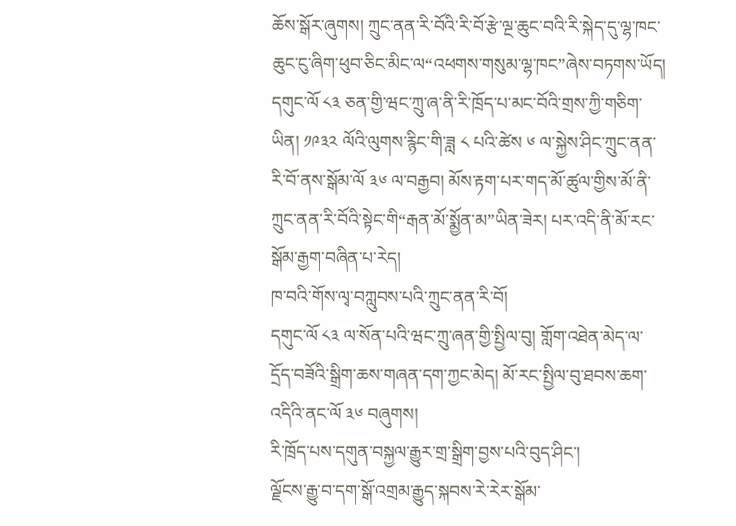ཆོས་སྒོར་ཞུགས། ཀྲུང་ནན་རི་བོའི་རི་བོ་རྩེ་ལྔ་ཆུང་བའི་རི་སྐེད་དུ་ལྷ་ཁང་ཆུང་ངུ་ཞིག་ཕུབ་ཅིང་མིང་ལ“འཕགས་གསུམ་ལྷ་ཁང”ཞེས་བཏགས་ཡོད།
དགུང་ལོ ༨༣ ཅན་གྱི་ཝང་ཀྲུ་ཞ་ནི་རི་ཁྲོད་པ་མང་བོའི་གྲས་ཀྱི་གཅིག་ཡིན། ༡༩༣༢ ལོའི་ལུགས་རྙིང་གི་ཟླ ༨ པའི་ཚེས ༦ ལ་སྐྱེས་ཤིང་ཀྲུང་ནན་རི་བོ་ནས་སྒོམ་ལོ ༣༦ ལ་བརྒྱབ། མོས་རྟག་པར་གད་མོ་ཚུལ་གྱིས་མོ་ནི་ཀྲུང་ནན་རི་བོའི་སྟེང་གི“རྒན་མོ་སྨྱོན་མ”ཡིན་ཟེར། པར་འདི་ནི་མོ་རང་སྒོམ་རྒྱག་བཞིན་པ་རེད།
ཁ་བའི་གོས་ལྭ་བཀླུབས་པའི་ཀྲུང་ནན་རི་བོ།
དགུང་ལོ ༨༣ ལ་སོན་པའི་ཝང་ཀྲུ་ཞན་གྱི་སྤྱིལ་བུ། གློག་འཐེན་མེད་ལ་དྲོད་བཟོའི་སྒྲིག་ཆས་གཞན་དག་ཀྱང་མེད། མོ་རང་སྤྱིལ་བུ་ཐབས་ཆག་འདིའི་ནང་ལོ ༣༦ བཞུགས།
རི་ཁྲོད་པས་དགུན་བསྐྱལ་རྒྱུར་གྲ་སྒྲིག་བྱས་པའི་བུད་ཤིང་།
ལྗོངས་རྒྱུ་བ་དག་སྒོ་འགྲམ་རྒྱུད་སྐབས་རེ་རེར་སྒོམ་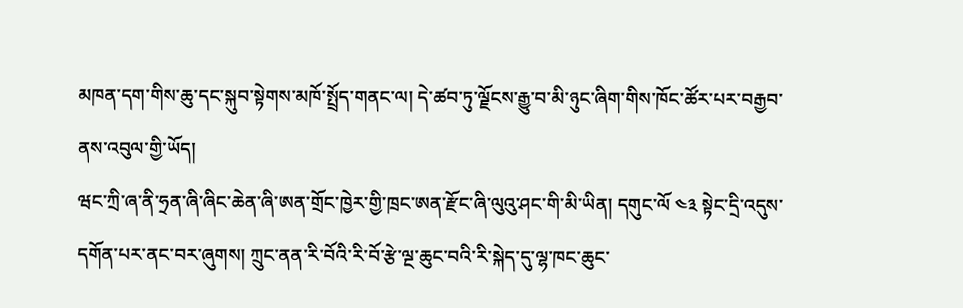མཁན་དག་གིས་ཆུ་དང་སྐུབ་སྟེགས་མཁོ་སྤྲོད་གནང་ལ། དེ་ཚབ་ཏུ་ལྗོངས་རྒྱུ་བ་མི་ཉུང་ཞིག་གིས་ཁོང་ཚོར་པར་བརྒྱབ་ནས་འབུལ་གྱི་ཡོད།
ཝང་ཀྲི་ཞ་ནི་ཧྲན་ཞི་ཞིང་ཆེན་ཞི་ཨན་གྲོང་ཁྱེར་གྱི་ཁྲང་ཨན་རྫོང་ཞི་ལུའུ་ཤང་གི་མི་ཡིན། དགུང་ལོ ༤༣ སྟེང་དྲི་འདུས་དགོན་པར་ནང་བར་ཞུགས། ཀྲུང་ནན་རི་བོའི་རི་བོ་རྩེ་ལྔ་ཆུང་བའི་རི་སྐེད་དུ་ལྷ་ཁང་ཆུང་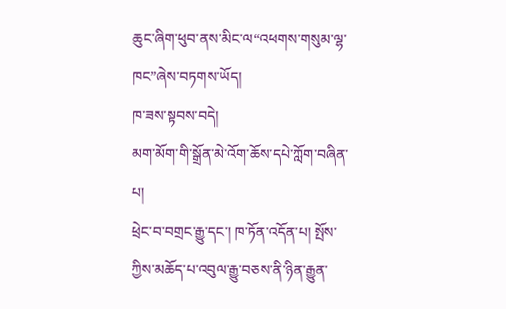ཆུང་ཞིག་ཕུབ་ནས་མིང་ལ“འཕགས་གསུམ་ལྷ་ཁང”ཞེས་བཏགས་ཡོད།
ཁ་ཟས་སྟབས་བདེ།
མག་མོག་གི་སྒྲོན་མེ་འོག་ཆོས་དཔེ་ཀློག་བཞིན་པ།
ཕྲེང་བ་བགྲང་རྒྱུ་དང་། ཁ་ཏོན་འདོན་པ། སྤོས་ཀྱིས་མཆོད་པ་འབུལ་རྒྱུ་བཅས་ནི་ཉིན་རྒྱུན་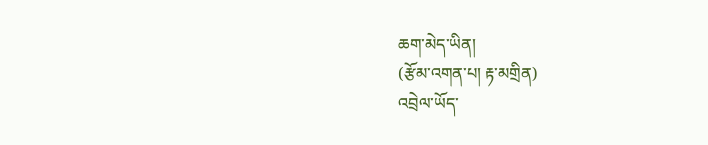ཆག་མེད་ཡིན།
(རྩོམ་འགན་པ། རྟ་མགྲིན)
འབྲེལ་ཡོད་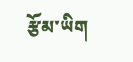རྩོམ་ཡིག